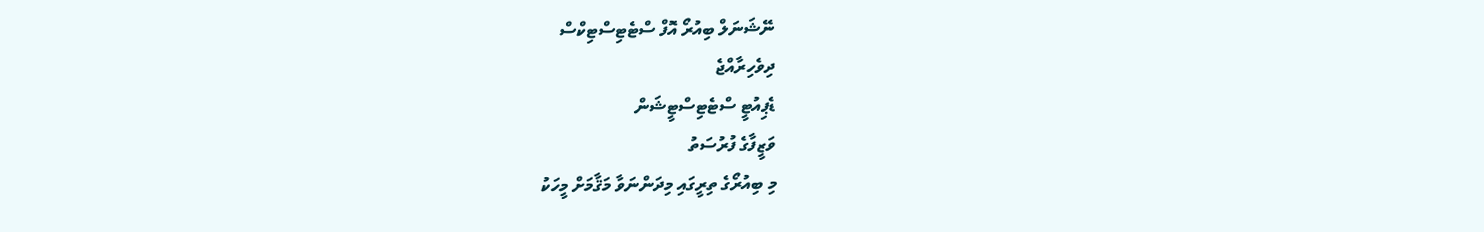ނޭޝަނަލް ބިއުރޯ އޮފް ސްޓެޓިސްޓިކްސް
ދިވެހިރާއްޖެ
ޑެޕިއުޓީ ސްޓެޓިސްޓީޝަން
ވަޒީފާގެ ފުރުސަތު
މި ބިއުރޯގެ ތިރީގައި މިދަންނަވާ މަޤާމަށް މީހަކު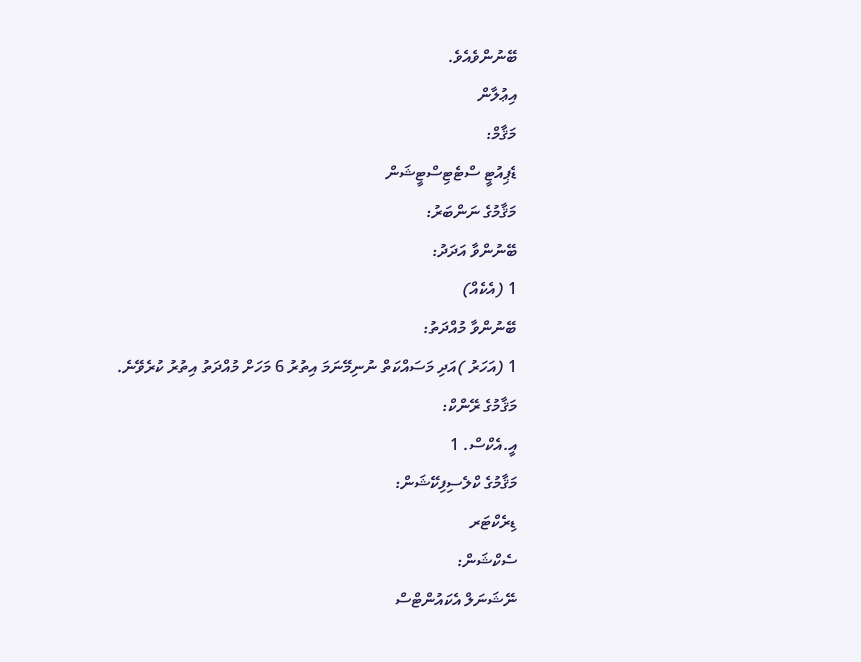ބޭނުންވެއެވެ.
އިޢުލާން
މަޤާމް:
ޑެޕިއުޓީ ސްޓެޓިސްޓީޝަން
މަޤާމުގެ ނަންބަރު:
ބޭނުންވާ އަދަދު:
1 (އެކެއް)
ބޭނުންވާ މުއްދަތު:
1 (އަހަރު )އަދި މަސައްކަތް ނުނިމޭނަމަ އިތުރު 6 މަހަށް މުއްދަތު އިތުރު ކުރެވޭނެ.
މަޤާމުގެ ރޭންކް:
އީ.އެކްސް. 1
މަޤާމުގެ ކްލެސިފިކޭޝަން:
ޑިރެކްޓަރ
ސެކްޝަން:
ނޭޝަނަލް އެކައުންޓްސް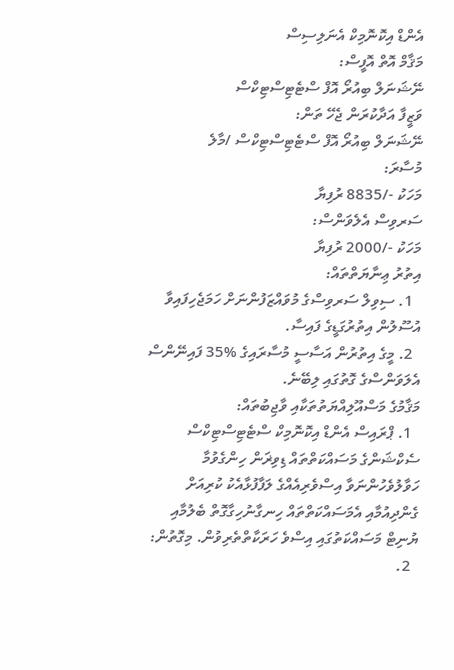އެންޑް އިކޮނޮމިކް އެނަލިސިސް
މަޤާމް އޮތް އޮފީސް:
ނޭޝަނަލް ބިއުރޯ އޮފް ސްޓެޓިސްޓިކްސް
ވަޒީފާ އަދާކުރަން ޖެހޭ ތަން:
ނޭޝަނަލް ބިއުރޯ އޮފް ސްޓެޓިސްޓިކްސް /މާލެ
މުސާރަ:
މަހަކު -/8835 ރުފިޔާ
ސަރވިސް އެލެވަންސް:
މަހަކު -/2000 ރުފިޔާ
އިތުރު ޢިނާޔަތްތައް:
  1. ސިވިލް ސަރވިސްގެ މުވައްޒަފުންނަށް ހަމަޖެހިފައިވާ އުސޫލުން އިތުރުގަޑީގެ ފައިސާ.
  2. މީގެ އިތުރުން އަސާސީ މުސާރައިގެ %35 ފައިނޭންސް އެލަވަންސްގެ ގޮތުގައި ލިބޭނެ.
މަޤާމުގެ މަސްއޫލިއްޔަތުތަކާއި ވާޖިބުތައް:
  1. ޕްރައިސް އެންޑް އިކޮނޮމިކް ސްޓެޓިސްޓިކްސް ސެކްޝަންގެ މަސައްކަތްތައް ޑިވިޜަން ހިންގެވުމާ ހަވާލުވެހުންނަވާ އިސްވެރިއެއްގެ ލަފާފުޅާއެކު ކުރިއަށް ގެންދިއުމާއި އެމަސައްކަތްތައް ހިނގާނުހިގާގޮތް ބެލުމާއި ޔުނިޓް މަސައްކަތުގައި އިސްވެ ހަރަކާތްތެރިވުން. މިގޮތުން:
  2.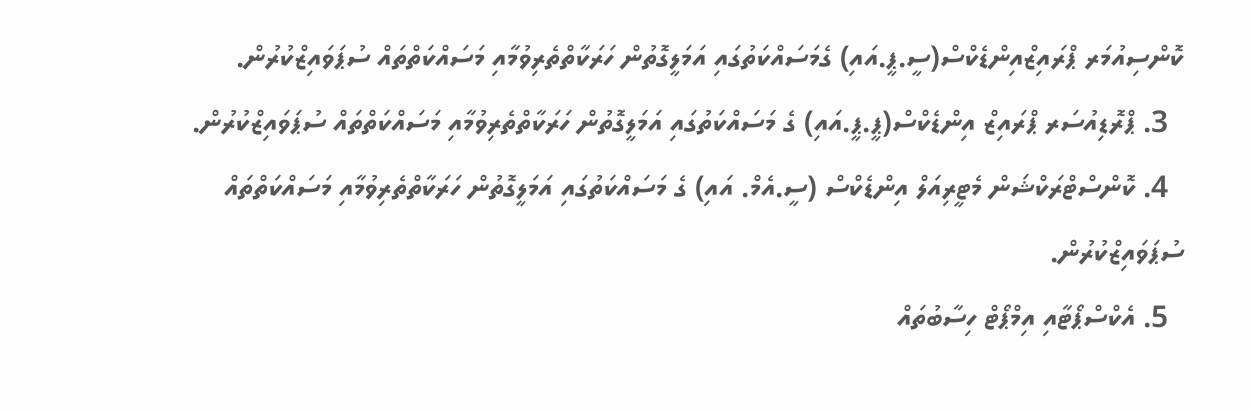ކޮންސިއުމަރ ޕްރައިޒްއިންޑެކްސް(ސީ.ޕީ.އައި) ގެމަސައްކަތުގައި އަމަލީގޮތުން ހަރަކާތްތެރިވުމާއި މަސައްކަތްތައް ސުޕަވައިޒްކުރުން.
  3. ޕްރޮޑިއުސަރ ޕްރައިޒް އިންޑެކްސް(ޕީ.ޕީ.އައި) ގެ މަސައްކަތުގައި އަމަލީގޮތުން ހަރަކާތްތެރިވުމާއި މަސައްކަތްތައް ސުޕަވައިޒްކުރުން.
  4. ކޮންސްޓްރަކްޝަން މެޓީރިއަލް އިންޑެކްސް (ސީ.އެމް. އައި) ގެ މަސައްކަތުގައި އަމަލީގޮތުން ހަރަކާތްތެރިވުމާއި މަސައްކަތްތައް ސުޕަވައިޒްކުރުން.
  5. އެކްސްޕޯޓާއި އިމްޕޯޓް ހިސާބުތައް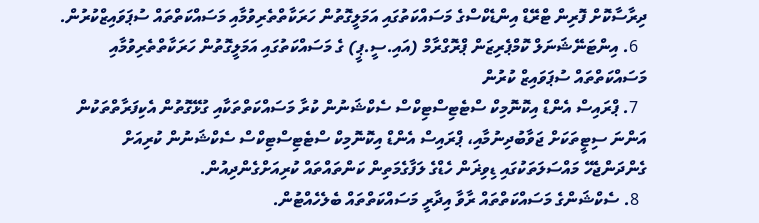ދިރާސާކޮށް ފޮރިން ޓްރޭޑް އިންޑެކްސްގެ މަސައްކަތުގައި އަމަލީގޮތުން ހަރަކާތްތެރިވުމާއި މަސައްކަތްތައް ސުޕަވައިޒްކުރުން.
  6. އިންޓަނޭޝަނަލް ކޮމްޕެރިޒަން ޕްރޮގްރާމް (އައި.ސީ.ޕީ) ގެ މަސައްކަތުގައި އަމަލީގޮތުން ހަރަކާތްތެރިވުމާއި މަސައްކަތްތައް ސުޕަވައިޒް ކުރުން
  7. ޕްރައިސް އެންޑް އިކޮނޮމިކް ސްޓެޓިސްޓިކްސް ސެކްޝަނުން ކުރާ މަސައްކަތްތަކާއި ގުޅޭގޮތުން އެކިފަރާތްތަކުން އަންނަ ސިޓީތަކަށް ޖަވާބުދިނުމާއި، ޕްރައިސް އެންޑް އިކޮނޮމިކް ސްޓެޓިސްޓިކްސް ސެކްޝަނުން ކުރިއަށް ގެންދަންޖެހޭ މައްސަލަތަކުގައި ޑިވިޜަން ހެޑްގެ ލަފާގެމަތިން ކަންތައްތައް ކުރިއަށްގެންދިއުން.
  8. ސެކްޝަންގެ މަސައްކަތްތައް ރާވާ އިދާރީ މަސައްކަތްތައް ބެލެހެއްޓުން.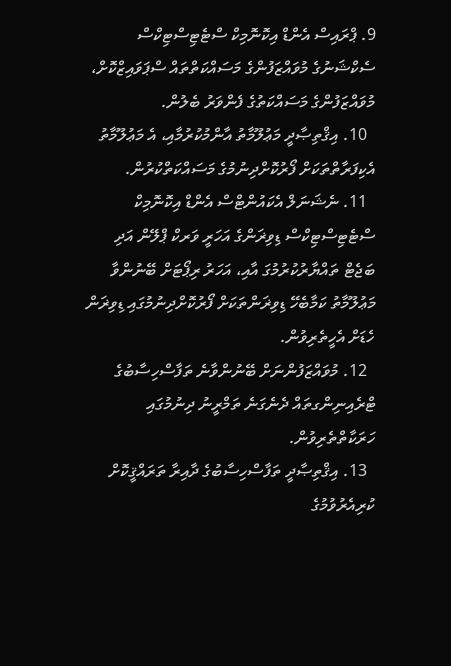9. ޕްރައިސް އެންޑް އިކޮނޮމިކް ސްޓެޓިސްޓިކްސް ސެކްޝަނުގެ މުވައްޒަފުންގެ މަސައްކަތްތައް ސްޕަވައިޒްކޮށް، މުވައްޒަފުންގެ މަސައްކަތުގެ ފެންވަރު ބެލުން.
  10. އިޤްތިޞާދީ މަޢުލޫމާތު އާންމުކުރުމާއި، އެ މަޢުލޫމާތު އެކިފަރާތްތަކަށް ފޯރުކޮށްދިނުމުގެ މަސައްކަތްކުރުން.
  11. ނެޝަނަލް އެކައުންޓްސް އެންޑް އިކޮނޮމިކް ސްޓެޓިސްޓިކްސް ޑިވިޜަންގެ އަހަރީ ވަރކް ޕްލޭން އަދި ބަޖެޓް ތައްޔާރުކުރުމުގަ އާއި، އަހަރު ރިޕޯޓަށް ބޭނުންވާ މަޢުލޫމާތު ކަމާބެހޭ ޑިވިޜަންތަކަށް ފޯރުކޮށްދިނުމުގައި ޑިވިޜަން ހެޑަށް އެހީތެރިވުން.
  12. މުވައްޒަފުންނަށް ބޭނުންވާނެ ތަފާސްހިސާބުގެ ޓްރެއިނިންގތައް ދެނެގަނެ ތަމްރީނު ދިނުމުގައި ހަރަކާތްތެރިވުން.
  13. އިޤްތިޞާދީ ތަފާސްހިސާބުގެ ދާއިރާ ތަރައްޤީކޮށް ކުރިއެރުވުމުގެ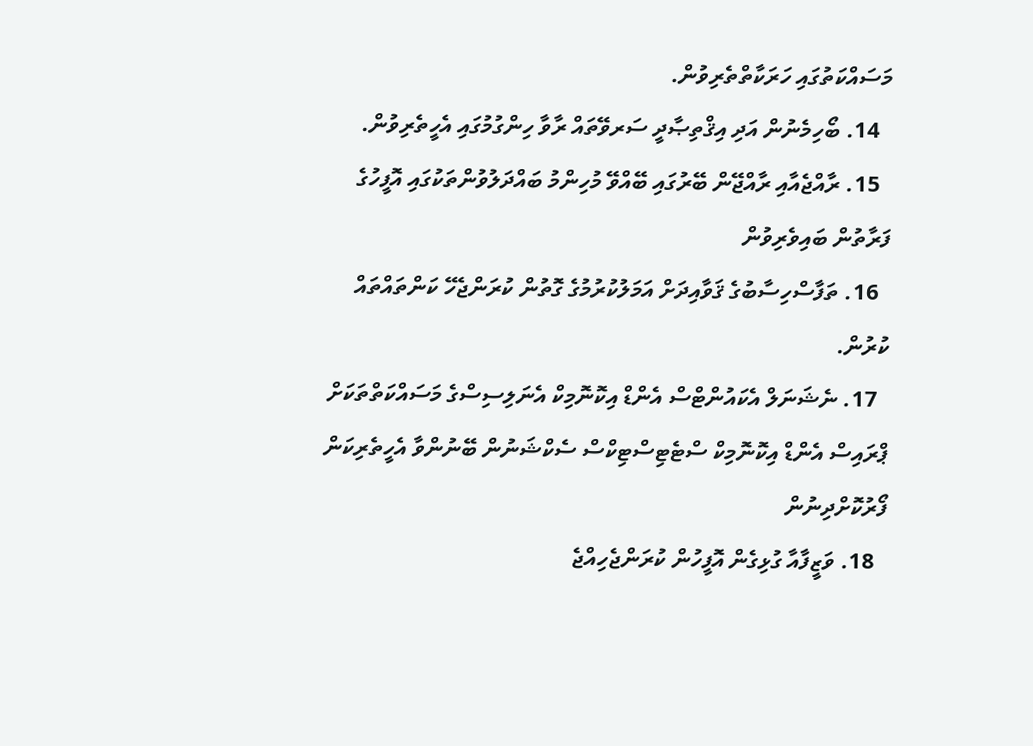މަސައްކަތުގައި ހަރަކާތްތެރިވުން.
  14. ބޯހިމެނުން އަދި އިޤްތިޞާދީ ސަރވޭތައް ރާވާ ހިންގުމުގައި އެހީތެރިވުން.
  15. ރާއްޖެއާއި ރާއްޖޭން ބޭރުގައި ބޭއްވޭ މުހިންމު ބައްދަލުވުންތަކުގައި އޮފީހުގެ ފަރާތުން ބައިވެރިވުން
  16. ތަފާސްހިސާބުގެ ޤަވާއިދަށް އަމަލުކުރުމުގެ ގޮތުން ކުރަންޖެހޭ ކަންތައްތައް ކުރުން.
  17. ނެޝަނަލް އެކައުންޓްސް އެންޑް އިކޮނޮމިކް އެނަލިސިސްގެ މަސައްކަތްތަކަށް ޕްރައިސް އެންޑް އިކޮނޮމިކް ސްޓެޓިސްޓިކްސް ސެކްޝަނުން ބޭނުންވާ އެހީތެރިކަން ފޯރުކޮށްދިނުން
  18. ވަޒީފާއާ ގުޅިގެން އޮފީހުން ކުރަންޖެހިއްޖެ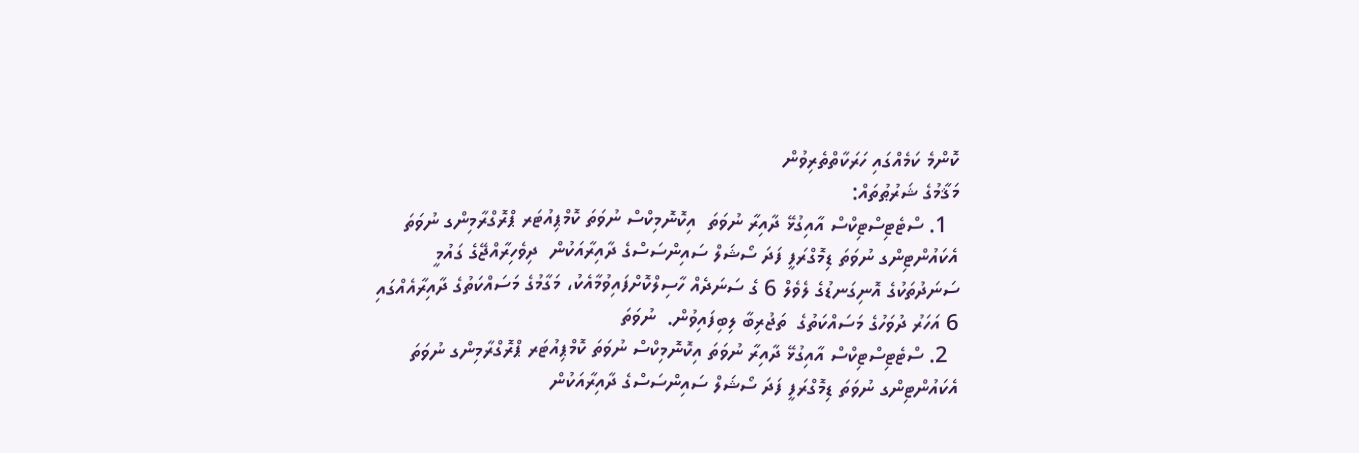ކޮންމެ ކަމެއްގައި ހަރަކާތްތެރިވުން
މަޤާމުގެ ޝަރުޠުތައް:
  1. ސްޓެޓިސްޓިކްސް އާއިގުޅޭ ދާއިރާ ނުވަތަ  އިކޮނޮމިކްސް ނުވަތަ ކޮމްޕިއުޓަރ ޕްރޮގްރާމިންގ ނުވަތަ އެކައުންޓިންގ ނުވަތަ ޑިމޮގްރަފީ ފަދަ ސޯޝަލް ސައިންސަސްގެ ދާއިރާއަކުން  ދިވެހިރާއްޖޭގެ ގައުމީ ސަނަދުތަކުގެ އޮނިގަނޑުގެ ލެވެލް 6 ގެ ސަނަދެއް ހާސިލްކޮށްފައިވުމާއެކު، މަގާމުގެ މަސައްކަތުގެ ދާއިރާއެއްގައި 6 އަހަރު ދުވަހުގެ މަސައްކަތުގެ  ތަޖުރިބާ ލިބިފައިވުން.  ނުވަތަ
  2. ސްޓެޓިސްޓިކްސް އާއިގުޅޭ ދާއިރާ ނުވަތަ އިކޮނޮމިކްސް ނުވަތަ ކޮމްޕިއުޓަރ ޕްރޮގްރާމިންގ ނުވަތަ އެކައުންޓިންގ ނުވަތަ ޑިމޮގްރަފީ ފަދަ ސޯޝަލް ސައިންސަސްގެ ދާއިރާއަކުން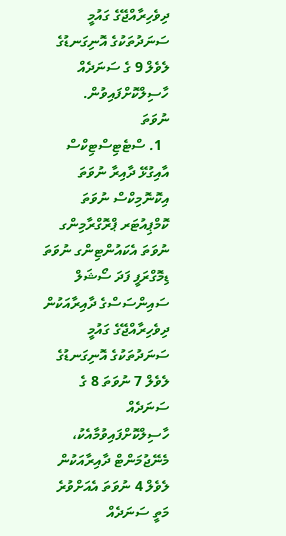ދިވެހިރާއްޖޭގެ ގައުމީ ސަނަދުތަކުގެ އޮނިގަނޑުގެ ލެވެލް 9 ގެ ސަނަދެއް ހާސިލްކޮށްފައިވުން.
ނުވަތަ
  1. ސްޓެޓިސްޓިކްސް އާއިގުޅޭ ދާއިރާ ނުވަތަ އިކޮނޮމިކްސް ނުވަތަ ކޮމްޕިއުޓަރ ޕްރޮގްރާމިންގ ނުވަތަ އެކައުންޓިންގ ނުވަތަ ޑިމޮގްރަފީ ފަދަ ސޯޝަލް ސައިންސަސްގެ ދާއިރާއަކުން  ދިވެހިރާއްޖޭގެ ގައުމީ ސަނަދުތަކުގެ އޮނިގަނޑުގެ ލެވެލް 7 ނުވަތަ 8 ގެ ސަނަދެއް ހާސިލްކޮށްފައިވުމާއެކު، މެނޭޖުމަންޓް ދާއިރާއަކުން ލެވެލް 4 ނުވަތަ އެއަށްވުރެ މަތީ ސަނަދެއް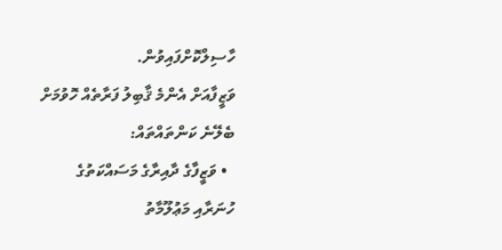ހާސިލްކޮށްފައިވުން.
ވަޒީފާއަށް އެންމެ ޤާބިލު ފަރާތެއް ހޮވުމަށް ބެލޭނެ ކަންތައްތައް:
  • ވަޒީފާގެ ދާއިރާގެ މަސައްކަތުގެ  ހުނަރާއި މަޢުލޫމާތު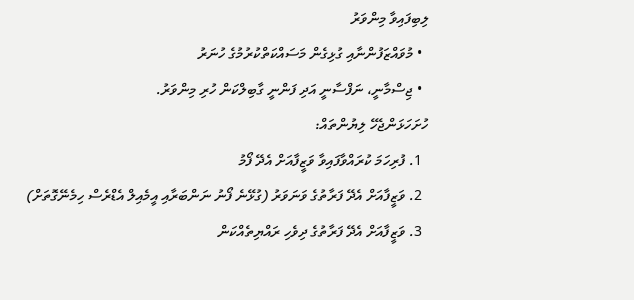ލިބިފައިވާ މިންވަރު
  • މުވައްޒަފުންނާއި ގުޅިގެން މަސައްކަތްކުރުމުގެ ހުނަރު
  • ޖިސްމާނީ، ނަފްސާނީ އަދި ފަންނީ ގާބިލްކަން ހުރި މިންވަރު.
ހުށަހަޅަންޖެހޭ ލިޔުންތައް:
  1. ފުރިހަމަ ކުރައްވާފައިވާ ވަޒީފާއަށް އެދޭ ފޯމު
  2. ވަޒީފާއަށް އެދޭ ފަރާތުގެ ވަނަވަރު (ގުޅޭނެ ފޯނު ނަންބަރާއި އީމެއިލް އެޑްރެސް ހިމެނޭގޮތަށް)
  3. ވަޒީފާއަށް އެދޭ ފަރާތުގެ ދިވެހި ރައްޔިތެއްކަން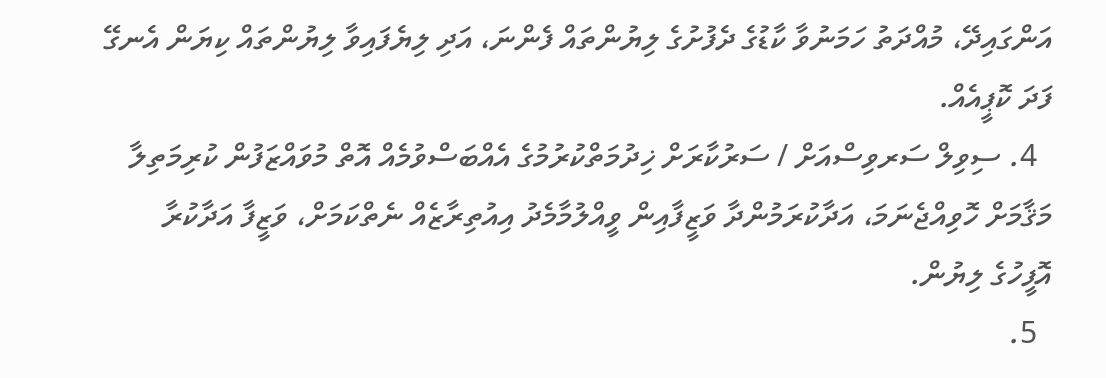އަންގައިދޭ، މުއްދަތު ހަމަނުވާ ކާޑުގެ ދެފުށުގެ ލިޔުންތައް ފެންނަ، އަދި ލިޔެފައިވާ ލިޔުންތައް ކިޔަން އެނގޭ ފަދަ ކޮޕީއެއް.
  4. ސިވިލް ސަރވިސްއަށް / ސަރުކާރަށް ޚިދުމަތްކުރުމުގެ އެއްބަސްވުމެއް އޮތް މުވައްޒަފުން ކުރިމަތިލާ މަޤާމަށް ހޮވިއްޖެނަމަ، އަދާކުރަމުންދާ ވަޒީފާއިން ވީއްލުމާމެދު އިއުތިރާޒެއް ނެތްކަމަށް، ވަޒީފާ އަދާކުރާ އޮފީހުގެ ލިޔުން.
  5.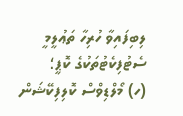ލިބިފައިވާ ހުރިހާ ތަޢުލީމީ ސެޓުފިކެޓުތަކުގެ ކޮޕީ؛
(ހ) މޯލްޑިވްސް ކޮލިފިކޭޝަން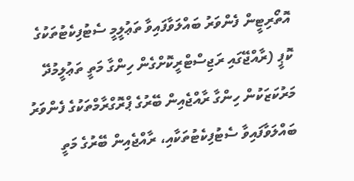އޮތޯރިޓީން ފެންވަރު ބައްލަވާފައިވާ ތަޢުލީމީ ސެޓުފިކެޓުތަކުގެ ކޮޕީ (ރާއްޖޭގައި ރަޖިސްޓްރީކޮށްގެން ހިންގާ މަތީ ތަޢުލީމުދޭ މަރުކަޒަކުން ހިންގާ ރާއްޖެއިން ބޭރުގެ ޕްރޮގްރާމްތަކުގެ ފެންވަރު ބައްލަވާފައިވާ ސެޓުފިކެޓުތަކާއި، ރާއްޖެއިން ބޭރުގެ މަތީ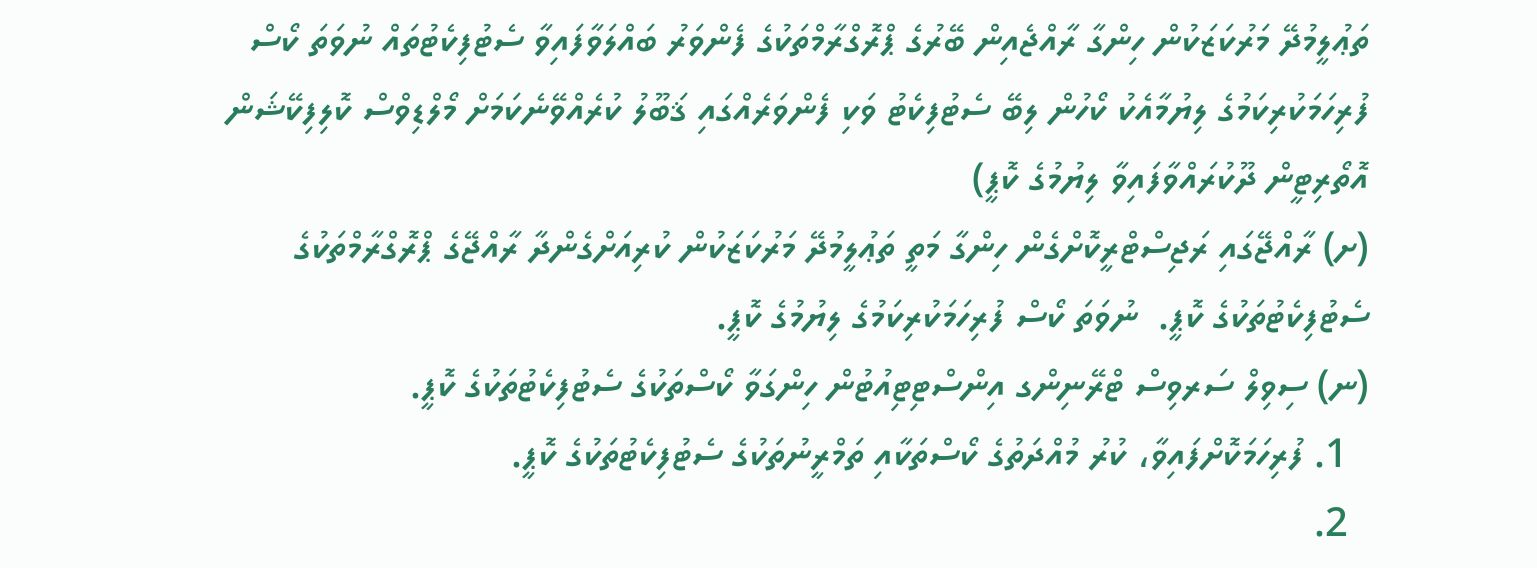ތަޢުލީމުދޭ މަރުކަޒަކުން ހިންގާ ރާއްޖެއިން ބޭރުގެ ޕްރޮގްރާމްތަކުގެ ފެންވަރު ބައްލަވާފައިވާ ސެޓުފިކެޓުތައް ނުވަތަ ކޯސް ފުރިހަމަކުރިކަމުގެ ލިޔުމާއެކު ކޯހުން ލިބޭ ސެޓުފިކެޓު ވަކި ފެންވަރެއްގައި ޤަބޫލު ކުރެއްވޭނެކަމަށް މޯލްޑިވްސް ކޮލިފިކޭޝަން އޮތޯރިޓީން ދޫކުރައްވާފައިވާ ލިޔުމުގެ ކޮޕީ)
(ށ) ރާއްޖޭގައި ރަޖިސްޓްރީކޮށްގެން ހިންގާ މަތީ ތަޢުލީމުދޭ މަރުކަޒަކުން ކުރިއަށްގެންދާ ރާއްޖޭގެ ޕްރޮގްރާމްތަކުގެ ސެޓުފިކެޓުތަކުގެ ކޮޕީ.  ނުވަތަ ކޯސް ފުރިހަމަކުރިކަމުގެ ލިޔުމުގެ ކޮޕީ.
(ނ) ސިވިލް ސަރވިސް ޓްރޭނިންގ އިންސްޓިޓިއުޓުން ހިންގަވާ ކޯސްތަކުގެ ސެޓުފިކެޓުތަކުގެ ކޮޕީ.
  1. ފުރިހަމަކޮށްފައިވާ، ކުރު މުއްދަތުގެ ކޯސްތަކާއި ތަމްރީނުތަކުގެ ސެޓުފިކެޓުތަކުގެ ކޮޕީ.
  2.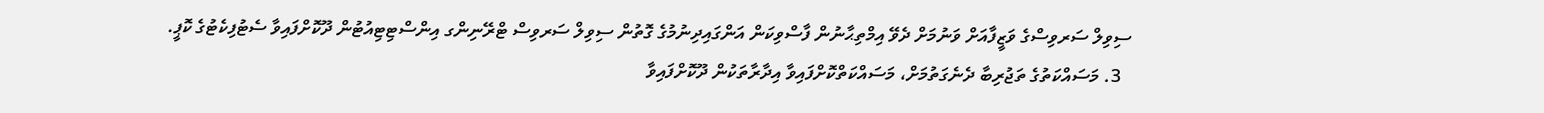ސިވިލް ސަރވިސްގެ ވަޒީފާއަށް ވަނުމަށް ދެވޭ އިމްތިޙާނުން ފާސްވިކަން އަންގައިދިނުމުގެ ގޮތުން ސިވިލް ސަރވިސް ޓްރޭނިންގ އިންސްޓިޓިއުޓުން ދޫކޮށްފައިވާ ސެޓުފިކެޓުގެ ކޮޕީ.
  3. މަސައްކަތުގެ ތަޖުރިބާ ދެނެގަތުމަށް، މަސައްކަތްކޮށްފައިވާ އިދާރާތަކުން ދޫކޮށްފައިވާ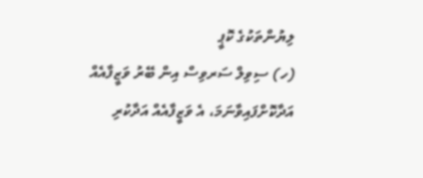ލިޔުންތަކުގެ ކޮޕީ
(ހ) ސިވިލް ސަރވިސް އިން ބޭރު ވަޒީފާއެއް އަދާކޮށްފައިވާނަމަ، އެ ވަޒީފާއެއް އަދާކުރި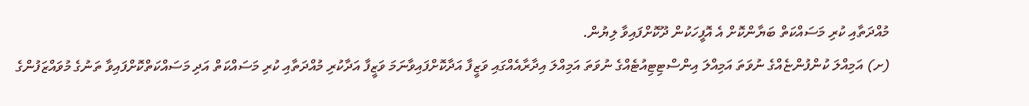މުއްދަތާއި ކުރި މަސައްކަތް ބަޔާންކޮށް އެ އޮފީހަކުން ދޫކޮށްފައިވާ ލިޔުން.
(ށ) އަމިއްލަ ކުންފުންޏެއްގެ ނުވަތަ އަމިއްލަ އިންސްޓިޓިއުޓެއްގެ ނުވަތަ އަމިއްލަ އިދާރާއެއްގައި ވަޒީފާ އަދާކޮށްފައިވާނަމަ ވަޒީފާ އަދާކުރި މުއްދަތާއި ކުރި މަސައްކަތް އަދި މަސައްކަތްކޮށްފައިވާ ތަނުގެ މުވައްޒަފުންގެ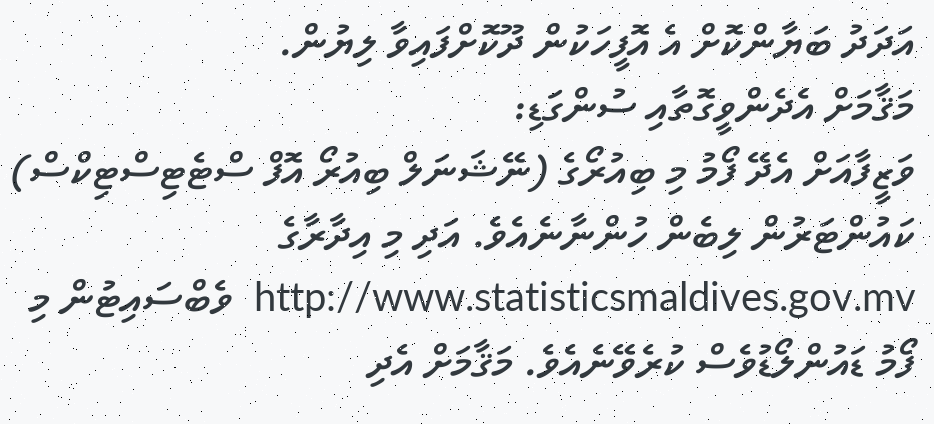އަދަދު ބަޔާންކޮށް އެ އޮފީހަކުން ދޫކޮށްފައިވާ ލިޔުން.
މަޤާމަށް އެދެންވީގޮތާއި ސުންގަޑި:
ވަޒީފާއަށް އެދޭ ފޯމު މި ބިއުރޯގެ (ނޭޝަނަލް ބިއުރޯ އޮފް ސްޓެޓިސްޓިކްސް)  ކައުންޓަރުން ލިބެން ހުންނާނެއެވެ. އަދި މި އިދާރާގެ http://www.statisticsmaldives.gov.mv  ވެބްސައިޓުން މި ފޯމު ޑައުންލޯޑުވެސް ކުރެވޭނެއެވެ. މަޤާމަށް އެދި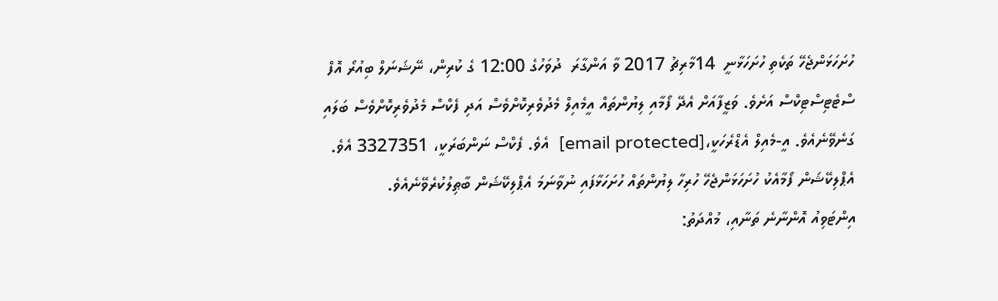ހުށަހަޅަންޖެހޭ ތަކެތި ހުށަހަޅާނީ  14މާރިޗު 2017 ވާ އަންގާރަ  ދުވަހުގެ 12:00 ގެ ކުރިން، ނޭޝަނަލް ބިއުރޯ އޮފް ސްޓެޓިސްޓިކްސް އަށެވެ. ވަޒީފާއަށް އެދޭ ފޯމާއި ލިޔުންތައް އީމެއިލް މެދުވެރިކޮށްވެސް އަދި ފެކްސް މެދުވެރިކޮށްވެސް ބަލައި ގަނެވޭނެއެވެ. އީ-މެއިލް އެޑްރެހަކީ،[email protected]  އެވެ. ފެކްސް ނަންބަރަކީ، 3327351 އެވެ. އެޕްލިކޭޝަން ފޯމާއެކު ހުށަހަޅަންޖެހޭ ހުރިހާ ލިޔުންތައް ހުށަހަޅާފައި ނުވާނަމަ އެޕްލިކޭޝަން ބާޠިލުކުރެވޭނެއެވެ.
އިންޓަވިއު އޮންނާނެ ތަނާއި، މުއްދަތު: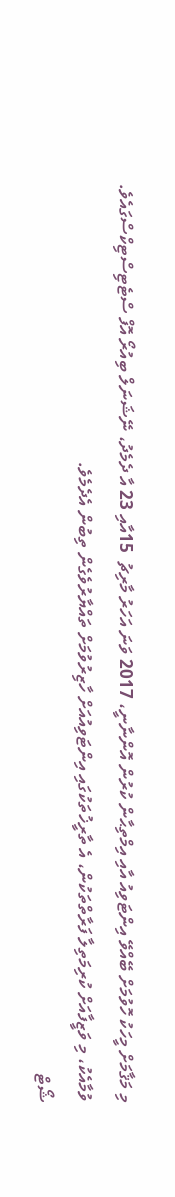މި މަޤާމަށް މީހަކު ހޮވުމަށް ބޭއްވޭ އިންޓަވިއު އާއި އިމްތިޙާން ކުރުން އޮންނާނީ، 2017 ވަނަ އަހަރު މާރިޗު  15އާއި 23 އާ ދެމެދު، ނޭޝަނަލް ބިއުރޯ އޮފް ސްޓެޓިސްޓިކްސްގައެވެ. ވުމާއެކު، މި ވަޒީފާއަށް ކުރިމަތިލާ ފަރާތްތަކުން، އެ ތާރީޚުތަކުގައި އިންޓަވިއުއަށް ހާޒިރުވުމަށް ތައްޔާރުވެގެން ތިބުން އެދެމެވެ.
ޝޯޓް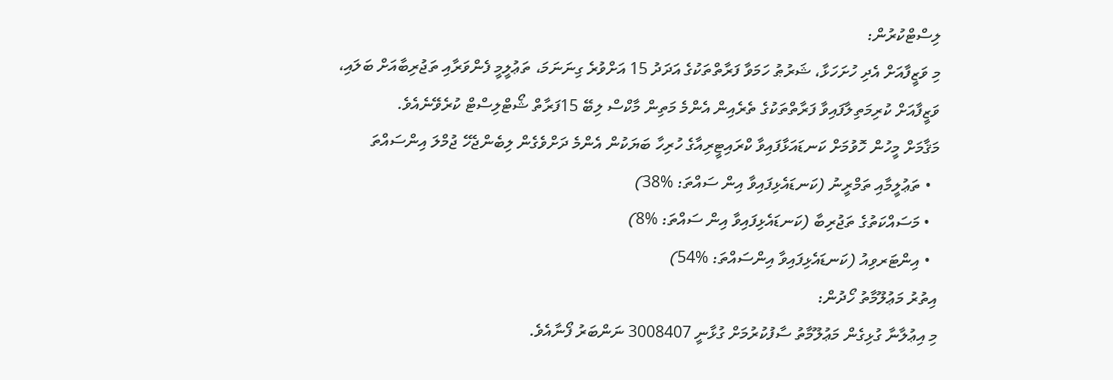ލިސްޓްކުރުން:
މި ވަޒީފާއަށް އެދި ހުށަހަޅާ، ޝަރުޠު ހަމަވާ ފަރާތްތަކުގެ އަދަދު 15 އަށްވުރެ ގިނަނަމަ، ތަޢުލީމީ ފެންވަރާއި ތަޖުރިބާއަށް ބަލައި، ވަޒީފާއަށް ކުރިމަތިލާފައިވާ ފަރާތްތަކުގެ ތެރެއިން އެންމެ މަތިން މާކްސް ލިބޭ 15ފަރާތް ޝޯޓްލިސްޓް ކުރެވޭނެއެވެ.
މަޤާމަށް މީހުން ހޮވުމަށް ކަނޑައަޅާފައިވާ ކްރައިޓީރިއާގެ ހުރިހާ ބަޔަކުން އެންމެ ދަށްވެގެން ލިބެންޖެހޭ ޖުމްލަ އިންސައްތަ
  • ތަޢުލީމާއި ތަމްރީނު (ކަނޑައެޅިފައިވާ އިން ސައްތަ: %38)
  • މަސައްކަތުގެ ތަޖުރިބާ (ކަނޑައެޅިފައިވާ އިން ސައްތަ: %8)
  • އިންޓަރވިއު (ކަނޑައެޅިފައިވާ އިންސައްތަ: %54)
އިތުރު މަޢުލޫމާތު ހޯދުން:
މި އިޢުލާނާ ގުޅިގެން މަޢުލޫމާތު ސާފުކުރުމަށް ގުޅާނީ 3008407 ނަންބަރު ފޯނާއެވެ.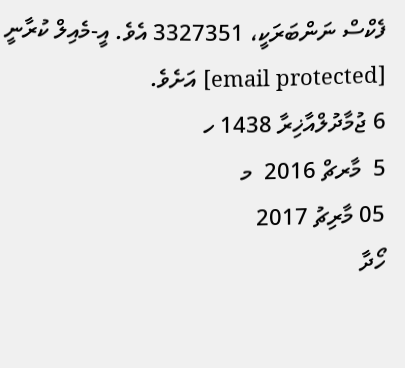ފެކްސް ނަންބަރަކީ، 3327351 އެވެ. އީ-މެއިލް ކުރާނީ [email protected] އަށެވެ.
6 ޖުމާދުލްއާޚިރާ 1438 ހ
5  މާރޗް 2016  މ
05 މާރިޗު 2017
ހޯދާ